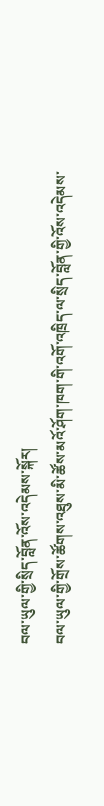བལ་ཡུལ་གྱི་སྲིད་བློན་འོས་འདེམས་སྐོར།
བལ་ཡུལ་གྱི་གྲོས་ཚོགས་འཐུས་མི་ཚོས་མའོ་ཤོག་ཁག་གི་འགོ་འཁྲིད་ལ་སྲིད་བློན་གྱི་འོས་འདེམས་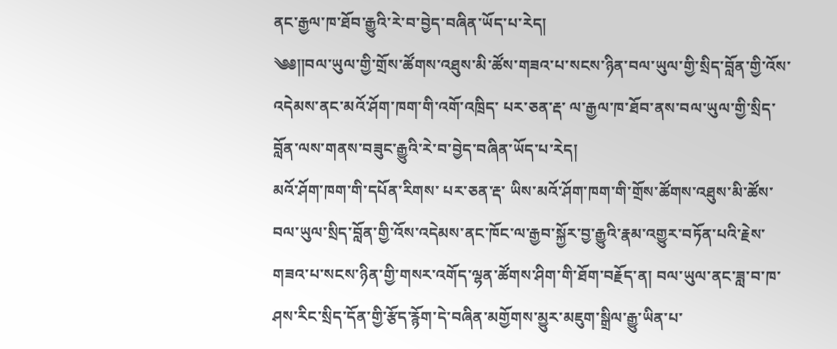ནང་རྒྱལ་ཁ་ཐོབ་རྒྱུའི་རེ་བ་བྱེད་བཞིན་ཡོད་པ་རེད།
༄༅༎བལ་ཡུལ་གྱི་གྲོས་ཚོགས་འཐུས་མི་ཚོས་གཟའ་པ་སངས་ཉིན་བལ་ཡུལ་གྱི་སྲིད་བློན་གྱི་འོས་འདེམས་ནང་མའོ་ཤོག་ཁག་གི་འགོ་འཁྲིད་ པར་ཅན་རྡ་ ལ་རྒྱལ་ཁ་ཐོབ་ནས་བལ་ཡུལ་གྱི་སྲིད་བློན་ལས་གནས་བཟུང་རྒྱུའི་རེ་བ་བྱེད་བཞིན་ཡོད་པ་རེད།
མའོ་ཤོག་ཁག་གི་དཔོན་རིགས་ པར་ཅན་རྡ་ ཡིས་མའོ་ཤོག་ཁག་གི་གྲོས་ཚོགས་འཐུས་མི་ཚོས་བལ་ཡུལ་སྲིད་བློན་གྱི་འོས་འདེམས་ནང་ཁོང་ལ་རྒྱབ་སྐྱོར་བྱ་རྒྱུའི་རྣམ་འགྱུར་བཏོན་པའི་རྗེས་ གཟའ་པ་སངས་ཉིན་གྱི་གསར་འགོད་ལྷན་ཚོགས་ཤིག་གི་ཐོག་བརྗོད་ན། བལ་ཡུལ་ནང་ཟླ་བ་ཁ་ཤས་རིང་སྲིད་དོན་གྱི་རྩོད་རྙོག་དེ་བཞིན་མགྱོགས་མྱུར་མཇུག་སྒྲིལ་རྒྱུ་ཡིན་པ་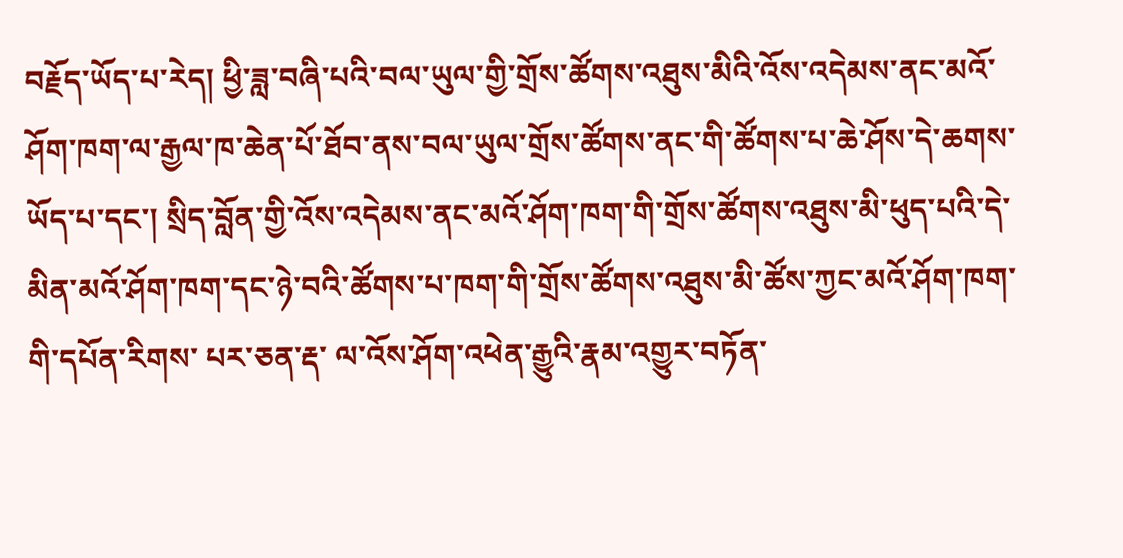བརྗོད་ཡོད་པ་རེད། ཕྱི་ཟླ་བཞི་པའི་བལ་ཡུལ་གྱི་གྲོས་ཚོགས་འཐུས་མིའི་འོས་འདེམས་ནང་མའོ་ཤོག་ཁག་ལ་རྒྱལ་ཁ་ཆེན་པོ་ཐོབ་ནས་བལ་ཡུལ་གྲོས་ཚོགས་ནང་གི་ཚོགས་པ་ཆེ་ཤོས་དེ་ཆགས་ཡོད་པ་དང་། སྲིད་བློན་གྱི་འོས་འདེམས་ནང་མའོ་ཤོག་ཁག་གི་གྲོས་ཚོགས་འཐུས་མི་ཕུད་པའི་དེ་མིན་མའོ་ཤོག་ཁག་དང་ཉེ་བའི་ཚོགས་པ་ཁག་གི་གྲོས་ཚོགས་འཐུས་མི་ཚོས་ཀྱང་མའོ་ཤོག་ཁག་གི་དཔོན་རིགས་ པར་ཅན་རྡ་ ལ་འོས་ཤོག་འཕེན་རྒྱུའི་རྣམ་འགྱུར་བཏོན་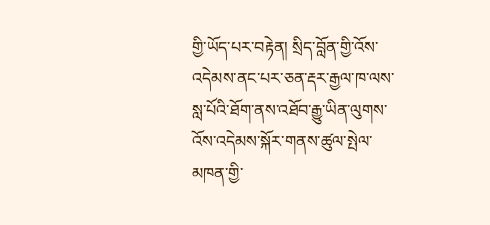གྱི་ཡོད་པར་བརྟེན། སྲིད་བློན་གྱི་འོས་འདེམས་ནང་པར་ཅན་རྡར་རྒྱལ་ཁ་ལས་སླ་པོའི་ཐོག་ནས་འཐོབ་རྒྱུ་ཡིན་ལུགས་འོས་འདེམས་སྐོར་གནས་ཚུལ་སྤེལ་མཁན་གྱི་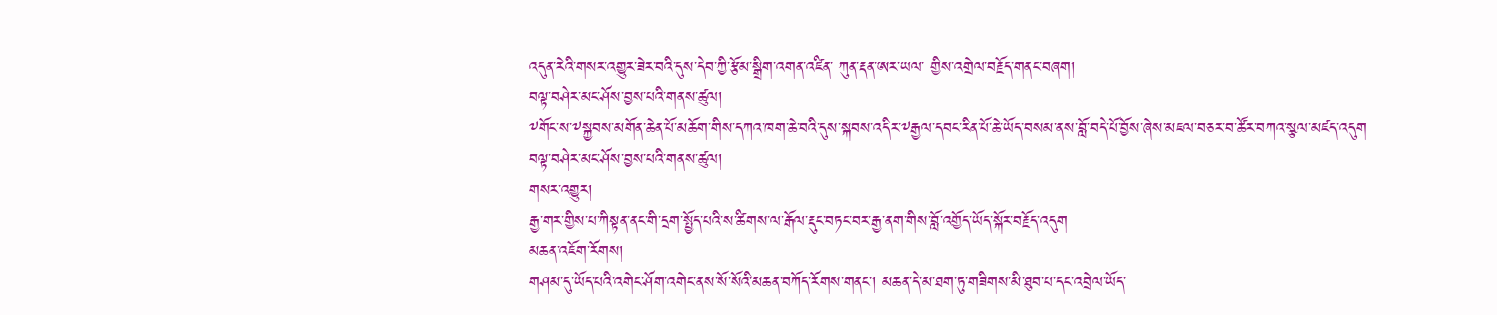འདུན་རེའི་གསར་འགྱུར་ཟེར་བའི་དུས་དེབ་ཀྱི་རྩོམ་སྒྲིག་འགན་འཛིན་ ཀུན་རྡན་ཨར་ཡལ་ གྱིས་འགྲེལ་བརྗོད་གནང་བཞག།
བལྟ་བཤེར་མང་ཤོས་བྱས་པའི་གནས་ཚུལ།
༸གོང་ས་༸སྐྱབས་མགོན་ཆེན་པོ་མཆོག་གིས་དཀའ་ཁག་ཆེ་བའི་དུས་སྐབས་འདིར་༸རྒྱལ་དབང་རིན་པོ་ཆེ་ཡོད་བསམ་ནས་བློ་བདེ་པོ་བྱོས་ཞེས་མཇལ་བཅར་བ་ཚོར་བཀའ་སྩལ་མཛད་འདུག
བལྟ་བཤེར་མང་ཤོས་བྱས་པའི་གནས་ཚུལ།
གསར་འགྱུར།
རྒྱ་གར་གྱིས་པ་ཀིསྟན་ནང་གི་དྲག་སྤྱོད་པའི་ས་ཚིགས་ལ་རྒོལ་རྡུང་བཏང་བར་རྒྱ་ནག་གིས་བློ་འགྱོད་ཡོད་སྐོར་བརྗོད་འདུག
མཆན་འཇོག་རོགས།
གཤམ་དུ་ཡོད་པའི་འགེང་ཤོག་འགེང་ནས་སོ་སོའི་མཆན་བཀོད་རོགས་གནང་། མཆན་དེ་མ་ཐག་ཏུ་གཟིགས་མི་ཐུབ་པ་དང་འབྲེལ་ཡོད་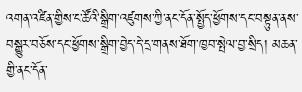འགན་འཛིན་གྱིས་ང་ཚོའི་སྒྲིག་འཛུགས་ཀྱི་ནང་དོན་སྤྱོད་ཕྱོགས་དང་བསྟུན་ནས་བསྒྱུར་བཅོས་དང་ཕྱོགས་སྒྲིག་བྱེད་དེ་དྲ་གནས་ཐོག་ཁྱབ་སྤེལ་བྱ་སྲིད། མཆན་གྱི་ནང་དོན་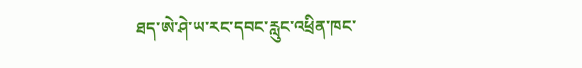ཐད་ཨེ་ཤེ་ཡ་རང་དབང་རླུང་འཕྲིན་ཁང་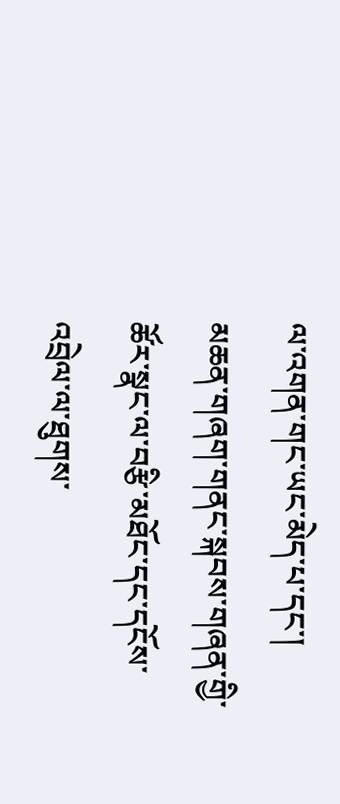ལ་འགན་གང་ཡང་མེད་པ་དང་། མཆན་གཞག་གནང་སྐབས་གཞན་གྱི་ཚོར་སྣང་ལ་བརྩི་མཐོང་དང་དངོས་འབྲེལ་ལ་ཐུགས་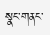སྣང་གནང་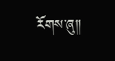རོགས་ཞུ༎